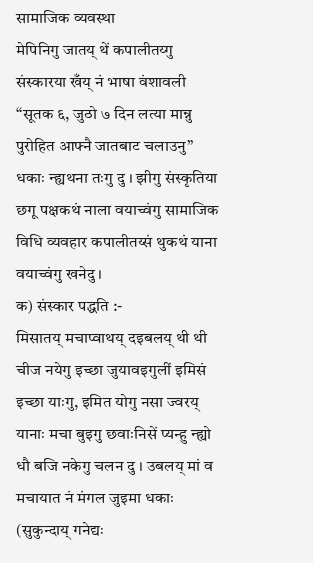सामाजिक व्यवस्था
मेपिनिगु जातय् थें कपालीतय्गु संस्कारया खँय् नं भाषा वंशावली “सूतक ६, जुठो ७ दिन लत्या मान्नु पुरोहित आफ्नै जातबाट चलाउनु” धकाः न्ह्यथना तःगु दु । झीगु संस्कृतिया छगू पक्षकथं नाला वयाच्वंगु सामाजिक विधि व्यवहार कपालीतय्सं थुकथं याना वयाच्वंगु खनेदु ।
क) संस्कार पद्धति :-
मिसातय् मचाप्वाथय् दइबलय् थी थी चीज नयेगु इच्छा जुयावइगुलीं इमिसं इच्छा याःगु, इमित योगु नसा ज्वरय् यानाः मचा बुइगु छवाःनिसें प्यन्हु न्ह्यो धौ बजि नकेगु चलन दु । उबलय् मां व मचायात नं मंगल जुइमा धकाः (सुकुन्दाय् गनेद्यः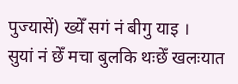पुज्यासें) ख्येँ सगं नं बीगु याइ ।
सुयां नं छेँ मचा बुलकि थःछेँ खलःयात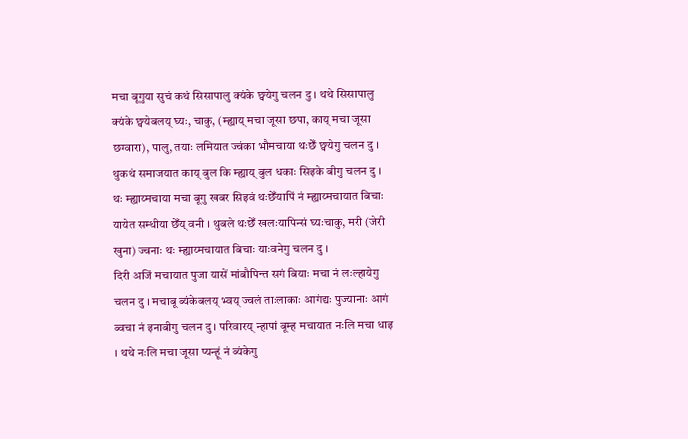मचा बूगुया सुचं कथं सिसापालु क्यंके छ्वयेगु चलन दु । थथे सिसापालु क्यंके छ्वयेबलय् घ्यः, चाकु, (म्ह्याय् मचा जूसा छपा, काय् मचा जूसा छग्वारा), पालु, तयाः लमियात ज्वंका भौमचाया थःछेँ छ्वयेगु चलन दु । थुकथं समाजयात काय् बुल कि म्ह्याय् बुल धकाः सिइके बीगु चलन दु ।
थः म्ह्याय्मचाया मचा बूगु खबर सिइवं थःछेँयापिं नं म्ह्याय्मचायात बिचाः यायेत सम्धीया छेँय् वनी । थुबले थःछेँ खलःयापिन्सं घ्यःचाकु, मरी (जेरी खुना) ज्वनाः थः म्ह्याय्मचायात बिचाः याःवनेगु चलन दु ।
दिरी अजिं मचायात पुजा यासें मांबौपिन्त सगं बियाः मचा नं लःल्हायेगु चलन दु । मचाबू ब्यंकेबलय् भ्वय् ज्वलं ताःलाकाः आगंद्यः पुज्यानाः आगं ब्वचा नं इनाबीगु चलन दु । परिवारय् न्हापां बूम्ह मचायात नःलि मचा धाइ । थथे नःलि मचा जूसा प्यन्हूं नं ब्यंकेगु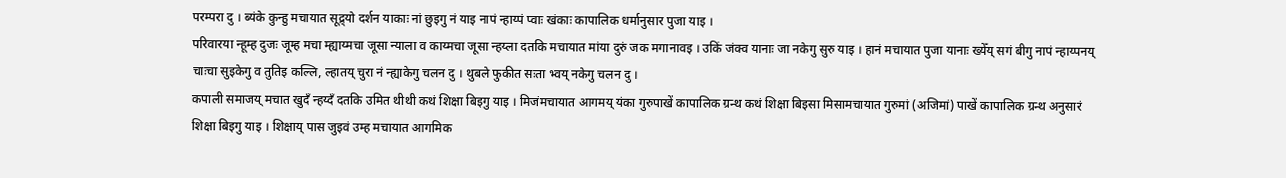परम्परा दु । ब्यंके कुन्हु मचायात सूद्र्यो दर्शन याकाः नां छुइगु नं याइ नापं न्हाय्पं प्वाः खंकाः कापालिक धर्मानुसार पुजा याइ ।
परिवारया न्हूम्ह दुजः जूम्ह मचा म्ह्याय्मचा जूसा न्याला व काय्मचा जूसा न्हय्ला दतकि मचायात मांया दुरुं जक मगानावइ । उकिं जंक्व यानाः जा नकेगु सुरु याइ । हानं मचायात पुजा यानाः ख्येँय् सगं बीगु नापं न्हाय्पनय् चाःचा सुइकेगु व तुतिइ कल्लि, ल्हातय् चुरा नं न्ह्याकेगु चलन दु । थुबले फुकीत सःता भ्वय् नकेगु चलन दु ।
कपाली समाजय् मचात खुदँ न्हय्दँ दतकि उमित थीथी कथं शिक्षा बिइगु याइ । मिजंमचायात आगमय् यंका गुरुपाखें कापालिक ग्रन्थ कथं शिक्षा बिइसा मिसामचायात गुरुमां (अजिमां) पाखें कापालिक ग्रन्थ अनुसारं शिक्षा बिइगु याइ । शिक्षाय् पास जुइवं उम्ह मचायात आगमिक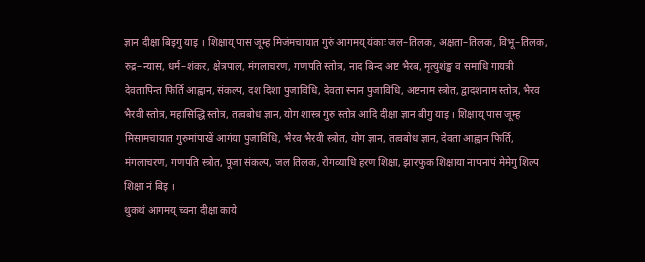ज्ञान दीक्षा बिइगु याइ । शिक्षाय् पास जूम्ह मिजंमचायात गुरुं आगमय् यंकाः जल–तिलक, अक्षता–तिलक, विभू–तिलक, रुद्र–न्यास, धर्म–शंकर, क्षेत्रपाल, मंगलाचरण, गणपति स्तोत्र, नाद बिन्द अष्ट भैरब, मृत्युशंङ्ख व समाधि गायत्री देवतापिन्त फिर्ति आह्वान, संकल्प, दश दिशा पुजाविधि, देवता स्नान पुजाविधि, अष्टनाम स्त्रोत, द्वादशनाम स्तोत्र, भैरव भैरवी स्तोत्र, महासिद्धि स्तोत्र, तत्वबोध ज्ञान, योग शास्त्र गुरु स्तोत्र आदि दीक्षा ज्ञान बीगु याइ । शिक्षाय् पास जूम्ह मिसामचायात गुरुमांपाखें आगंया पुजाविधि, भैरव भैरवी स्त्रोत, योग ज्ञान, तत्वबोध ज्ञान, देवता आह्वान फिर्ति, मंगलाचरण, गणपति स्त्रोत, पूजा संकल्प, जल तिलक, रोगव्याधि हरण शिक्षा, झारफुक शिक्षाया नापनापं मेमेगु शिल्प शिक्षा नं बिइ ।
थुकथं आगमय् च्वना दीक्षा काये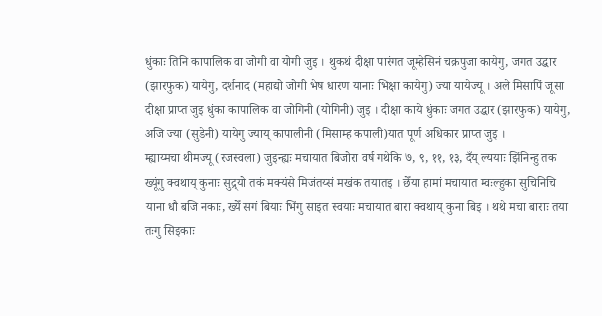धुंकाः तिनि कापालिक वा जोगी वा योगी जुइ । थुकथं दीक्षा पारंगत जूम्हेसिनं चक्रपुजा कायेगु, जगत उद्धार (झारफुक) यायेगु, दर्शनाद (महाद्यो जोगी भेष धारण यानाः भिक्षा कायेगु) ज्या यायेज्यू । अले मिसापिं जूसा दीक्षा प्राप्त जुइ धुंका कापालिक वा जोगिनी (योगिनी) जुइ । दीक्षा काये धुंकाः जगत उद्धार (झारफुक) यायेगु, अजि ज्या (सुडेनी) यायेगु ज्याय् कापालीनी (मिसाम्ह कपाली)यात पूर्ण अधिकार प्राप्त जुइ ।
म्ह्याय्मचा थीमज्यू (रजस्वला) जुइन्ह्यः मचायात बिजोरा वर्ष गथेकि ७, ९, ११, १३, दँय् ल्ययाः झिंनिन्हु तक ख्यूंगु क्वथाय् कुनाः सुद्र्यो तकं मक्यंसे मिजंतय्सं मखंक तयातइ । छेँया हामां मचायात म्वःल्हुका सुचिनिचि याना धौ बजि नकाः, ख्येँ सगं बियाः भिंगु साइत स्वयाः मचायात बारा क्वथाय् कुना बिइ । थथे मचा बाराः तया तःगु सिइकाः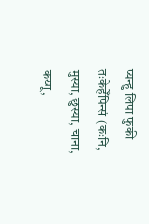प्यन्हु लिपा फुकी तःकेहेँपिन्सं (कःनि, मुस्या, छुस्या, चाना, कय्गू,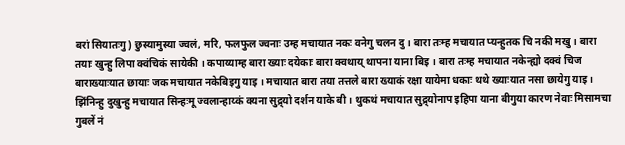बरां सियातःगु) छुस्यामुस्या ज्वलं, मरि, फलफुल ज्वनाः उम्ह मचायात नकः वनेगु चलन दु । बारा तःम्ह मचायात प्यन्हुतक चि नकी मखु । बारा तयाः खुन्हु लिपा क्वंचिकं सायेकी । कपाय्याम्ह बारा ख्याः दयेकाः बारा क्वथाय् थापना याना बिइ । बारा तःम्ह मचायात नकेन्ह्यो दक्वं चिज बाराख्याःयात छायाः जक मचायात नकेबिइगु याइ । मचायात बारा तया तत्तले बारा ख्याकं रक्षा यायेमा धकाः थथे ख्याःयात नसा छायेगु याइ । झिंनिन्हु दुखुन्हु मचायात सिन्हःमू ज्वलान्हाय्कं क्यना सुद्र्यो दर्शन याके बी । थुकथं मचायात सुद्र्योनाप इहिपा याना बीगुया कारण नेवाः मिसामचा गुबलें नं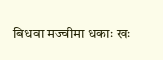बिधवा मज्वीमा धकाः खः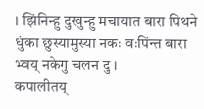। झिंनिन्हु दुखुन्हु मचायात बारा पिथने धुंका छुस्यामुस्या नकः वःपिंन्त बारा भ्वय् नकेगु चलन दु ।
कपालीतय्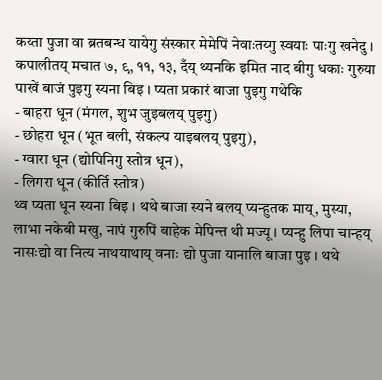कय्ता पुजा वा ब्रतबन्ध यायेगु संस्कार मेमेपिं नेवाःतय्गु स्वयाः पाःगु खनेदु । कपालीतय् मचात ७, ९, ११, १३, दँय् थ्यनकि इमित नाद बीगु धकाः गुरुया पाखें बाजं पुइगु स्यना बिइ । प्यता प्रकारं बाजा पुइगु गथेकि
- बाहरा धून (मंगल, शुभ जुइबलय् पुइगु)
- छोहरा धून (भूत बली, संकल्प याइबलय् पुइगु),
- ग्वारा धून (द्योपिनिगु स्तोत्र धून),
- लिगरा धून (कीर्ति स्तोत्र)
थ्व प्यता धून स्यना बिइ । थथे बाजा स्यने बलय् प्यन्हुतक माय्, मुस्या, लाभा नकेबी मखु, नापं गुरुपिं बाहेक मेपिन्त थी मज्यू । प्यन्हु लिपा चान्हय् नासःद्यो वा नित्य नाथयाथाय् वनाः द्यो पुजा यानालि बाजा पुइ । थथे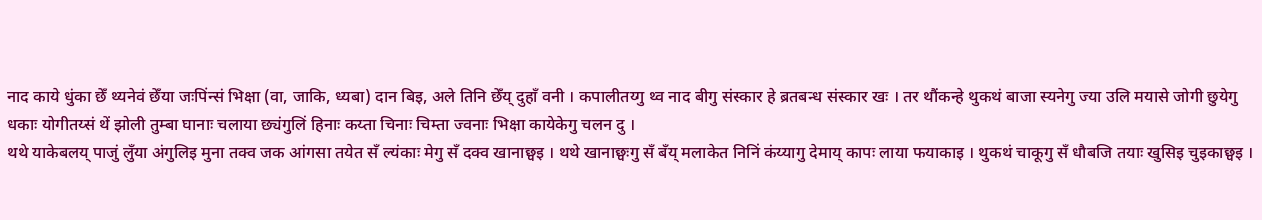नाद काये धुंका छेँ थ्यनेवं छेँया जःपिंन्सं भिक्षा (वा, जाकि, ध्यबा) दान बिइ, अले तिनि छेँय् दुहाँ वनी । कपालीतय्गु थ्व नाद बीगु संस्कार हे ब्रतबन्ध संस्कार खः । तर थौंकन्हे थुकथं बाजा स्यनेगु ज्या उलि मयासे जोगी छुयेगु धकाः योगीतय्सं थें झोली तुम्बा घानाः चलाया छ्यंगुलिं हिनाः कय्ता चिनाः चिम्ता ज्वनाः भिक्षा कायेकेगु चलन दु ।
थथे याकेबलय् पाजुं लुँया अंगुलिइ मुना तक्व जक आंगसा तयेत सँ ल्यंकाः मेगु सँ दक्व खानाछ्वइ । थथे खानाछ्वःगु सँ बँय् मलाकेत निनिं कंय्यागु देमाय् कापः लाया फयाकाइ । थुकथं चाकूगु सँ धौबजि तयाः खुसिइ चुइकाछ्वइ ।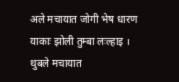अले मचायात जोगी भेष धारण याकाः झोली तुम्बा लःल्हाइ । थुबले मचायात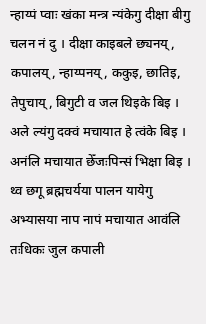न्हाय्पं प्वाः खंका मन्त्र न्यंकेगु दीक्षा बीगु चलन नं दु । दीक्षा काइबले छ्यनय्, कपालय्, न्हाय्पनय्, ककुइ, छातिइ, तेपुचाय्, बिगुटी व जल थिइके बिइ । अले ल्यंगु दक्वं मचायात हे त्वंके बिइ ।
अनंलि मचायात छेँजःपिन्सं भिक्षा बिइ । थ्व छगू ब्रह्मचर्यया पालन यायेगु अभ्यासया नाप नापं मचायात आवंलि तःधिकः जुल कपाली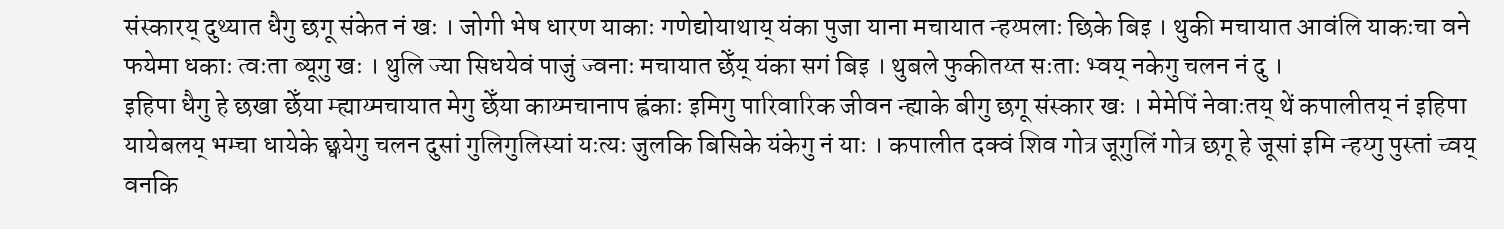संस्कारय् दुथ्यात धैगु छगू संकेत नं खः । जोगी भेष धारण याकाः गणेद्योयाथाय् यंका पुजा याना मचायात न्हय्पलाः छिके बिइ । थुकी मचायात आवंलि याकःचा वने फयेमा धकाः त्वःता ब्यूगु खः । थुलि ज्या सिधयेवं पाजुं ज्वनाः मचायात छेँय् यंका सगं बिइ । थुबले फुकीतय्त सःताः भ्वय् नकेगु चलन नं दु ।
इहिपा धैगु हे छखा छेँया म्ह्याय्मचायात मेगु छेँया काय्मचानाप ह्वंकाः इमिगु पारिवारिक जीवन न्ह्याके बीगु छगू संस्कार खः । मेमेपिं नेवाःतय् थें कपालीतय् नं इहिपा यायेबलय् भम्चा धायेके छ्वयेगु चलन दुसां गुलिगुलिस्यां यःत्यः जुलकि बिसिके यंकेगु नं याः । कपालीत दक्वं शिव गोत्र जूगुलिं गोत्र छगू हे जूसां इमि न्हय्गु पुस्तां च्वय् वनकि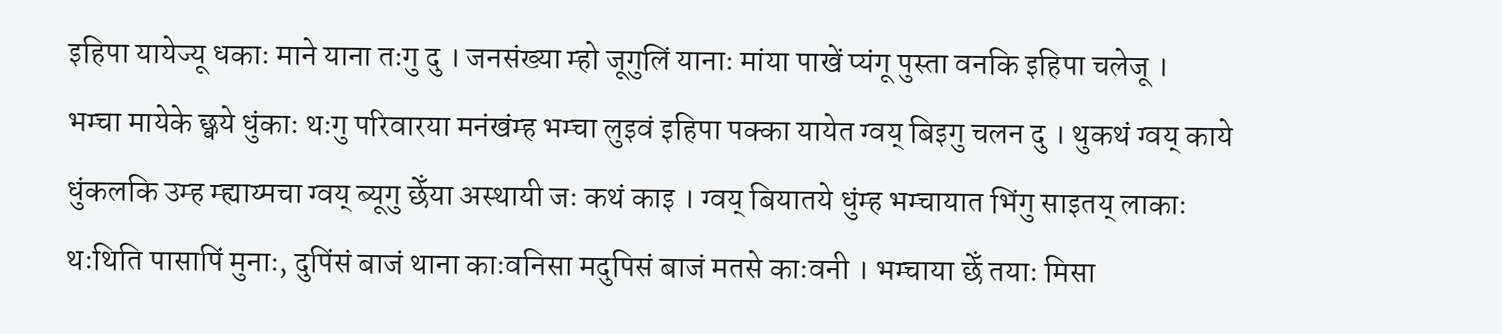इहिपा यायेज्यू धकाः माने याना तःगु दु । जनसंख्या म्हो जूगुलिं यानाः मांया पाखें प्यंगू पुस्ता वनकि इहिपा चलेजू ।
भम्चा मायेके छ्वये धुंकाः थःगु परिवारया मनंखंम्ह भम्चा लुइवं इहिपा पक्का यायेत ग्वय् बिइगु चलन दु । थुकथं ग्वय् काये धुंकलकि उम्ह म्ह्याय्मचा ग्वय् ब्यूगु छेँया अस्थायी जः कथं काइ । ग्वय् बियातये धुंम्ह भम्चायात भिंगु साइतय् लाकाः थःथिति पासापिं मुनाः, दुपिंसं बाजं थाना काःवनिसा मदुपिसं बाजं मतसे काःवनी । भम्चाया छेँ तयाः मिसा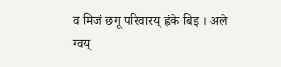व मिजं छगू परिवारय् ह्वंके बिइ । अले ग्वय्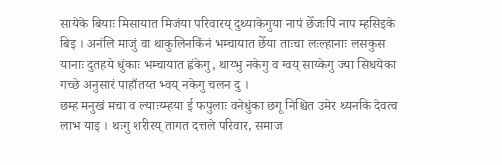सायेके बियाः मिसायात मिजंया परिवारय् दुथ्याकेगुया नापं छेँजःपिं नाप म्हसिइके बिइ । अनंलि माजुं वा थाकुलिनकिंनं भम्चायात छेँया ताःचा लःल्हानाः लसकुस यानाः दुतहये धुंकाः भम्चायात ह्वंकेगु, थाय्भु नकेगु व ग्वय् साय्केगु ज्या सिधयेका गच्छे अनुसारं पाहाँतय्त भ्वय् नकेगु चलन दु ।
छम्ह मनुखं मचा व ल्याःय्म्हया ई फपुलाः वनेधुंका छगू निश्चित उमेर थ्यनकि देवत्व लाभ याइ । थःगु शरीरय् तागत दत्तले परिवार, समाज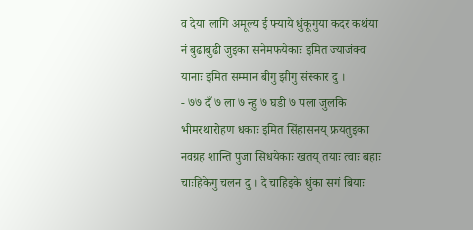व देया लागि अमूल्य ई फ्याये धुंकूगुया कदर कथंया नं बुढाबुढी जुइका सनेमफयेकाः इमित ज्याजंक्व यानाः इमित सम्मान बीगु झीगु संस्कार दु ।
- ७७ दँ ७ ला ७ न्हु ७ घडी ७ पला जुलकि भीमरथारोहण धकाः इमित सिंहासनय् फ्रयतुइका नवग्रह शान्ति पुजा सिधयेकाः खतय् तयाः त्वाः बहाः चाःहिकेगु चलन दु । दे चाहिइके धुंका सगं बियाः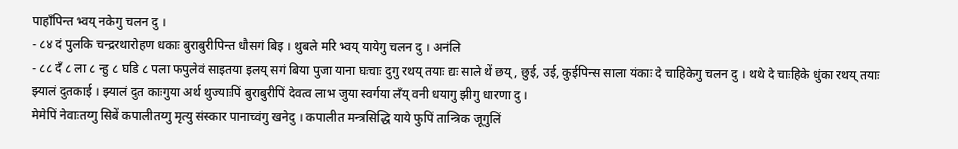पाहाँपिन्त भ्वय् नकेगु चलन दु ।
- ८४ दं पुलकि चन्द्ररथारोहण धकाः बुराबुरीपिन्त धौसगं बिइ । थुबले मरि भ्वय् यायेगु चलन दु । अनंलि
- ८८ दँ ८ ला ८ न्हु ८ घडि ८ पला फपुलेवं साइतया इलय् सगं बिया पुजा याना घःचाः दुगु रथय् तयाः द्यः साले थें छय्, छुई, उई, कुईपिन्स साला यंकाः दे चाहिकेगु चलन दु । थथे दे चाःहिके धुंका रथय् तयाः झ्यालं दुतकाई । झ्यालं दुत काःगुया अर्थ थुज्याःपिं बुराबुरीपिं देवत्व लाभ जुया स्वर्गया लँय् वनी धयागु झीगु धारणा दु ।
मेमेपिं नेवाःतय्गु सिबें कपालीतय्गु मृत्यु संस्कार पानाच्वंगु खनेदु । कपालीत मन्त्रसिद्धि याये फुपिं तान्त्रिक जूगुलिं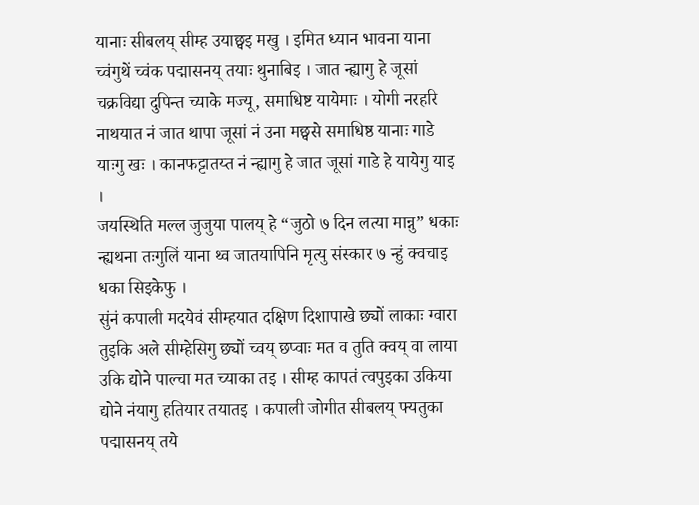यानाः सीबलय् सीम्ह उयाछ्वइ मखु । इमित ध्यान भावना याना च्वंगुथें च्वंक पद्मासनय् तयाः थुनाबिइ । जात न्ह्यागु हे जूसां चक्रविद्या दुपिन्त च्याके मज्यू, समाधिष्ट यायेमाः । योगी नरहरि नाथयात नं जात थापा जूसां नं उना मछ्वसे समाधिष्ठ यानाः गाडे याःगु खः । कानफट्टातय्त नं न्ह्यागु हे जात जूसां गाडे हे यायेगु याइ ।
जयस्थिति मल्ल जुजुया पालय् हे “जुठो ७ दिन लत्या मान्नु” धकाः न्ह्यथना तःगुलिं याना थ्व जातयापिनि मृत्यु संस्कार ७ न्हुं क्वचाइ धका सिइकेफु ।
सुंनं कपाली मदयेवं सीम्हयात दक्षिण दिशापाखे छ्यों लाकाः ग्वारा तुइकि अले सीम्हेसिगु छ्यों च्वय् छप्वाः मत व तुति क्वय् वा लाया उकि द्योने पाल्चा मत च्याका तइ । सीम्ह कापतं त्वपुइका उकिया द्योने नंयागु हतियार तयातइ । कपाली जोगीत सीबलय् फ्यतुका पद्मासनय् तये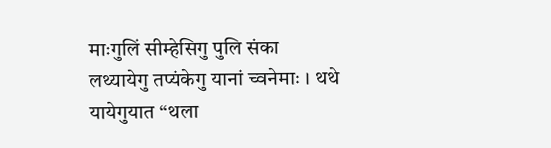माःगुलिं सीम्हेसिगु पुलि संका लथ्यायेगु तप्यंकेगु यानां च्वनेमाः । थथे यायेगुयात “थला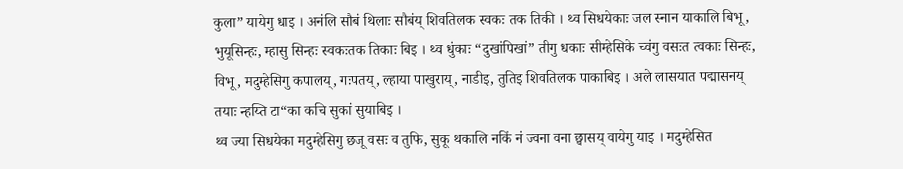कुला” यायेगु धाइ । अनंलि सौबं थिलाः सौबंय् शिवतिलक स्वकः तक तिकी । थ्व सिधयेकाः जल स्नान याकालि बिभू, भुयूसिन्हः, म्हासु सिन्हः स्वकःतक तिकाः बिइ । थ्व धुंकाः “दुखांपिखां” तीगु धकाः सीम्हेसिके च्वंगु वसःत त्वकाः सिन्हः, विभू, मदुम्हेसिगु कपालय्, गःपतय्, ल्हाया पाखुराय्, नाडीइ, तुतिइ शिवतिलक पाकाबिइ । अले लासयात पद्मासनय् तयाः न्हय्ति टा“का कचि सुकां सुयाबिइ ।
थ्व ज्या सिधयेका मदुम्हेसिगु छजू वसः व तुफि, सुकू थकालि नकिं नं ज्वना वना छ्वासय् वायेगु याइ । मदुम्हेसित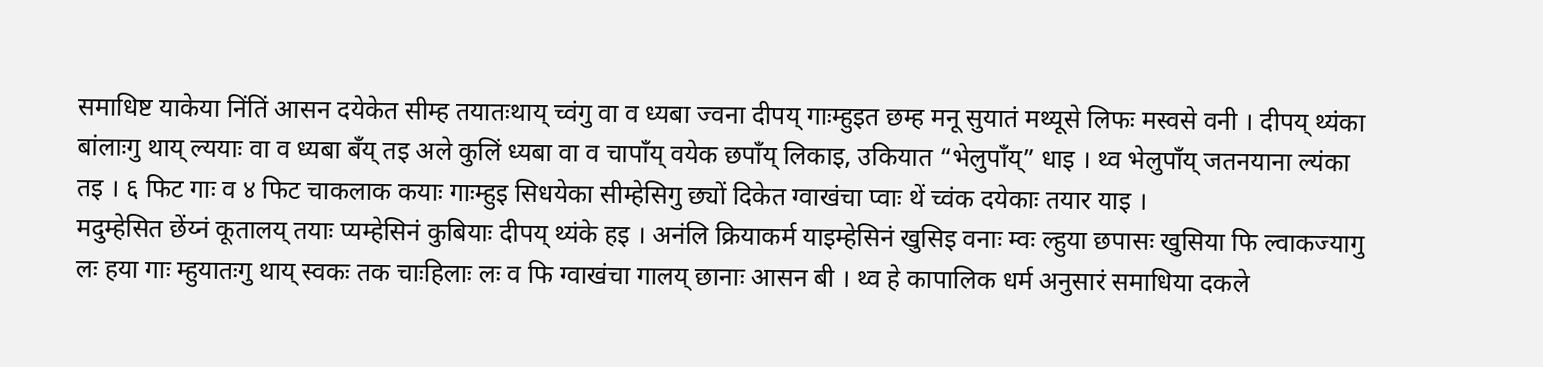समाधिष्ट याकेया निंतिं आसन दयेकेत सीम्ह तयातःथाय् च्वंगु वा व ध्यबा ज्वना दीपय् गाःम्हुइत छम्ह मनू सुयातं मथ्यूसे लिफः मस्वसे वनी । दीपय् थ्यंका बांलाःगु थाय् ल्ययाः वा व ध्यबा बँय् तइ अले कुलिं ध्यबा वा व चापाँय् वयेक छपाँय् लिकाइ, उकियात “भेलुपाँय्” धाइ । थ्व भेलुपाँय् जतनयाना ल्यंका तइ । ६ फिट गाः व ४ फिट चाकलाक कयाः गाःम्हुइ सिधयेका सीम्हेसिगु छ्यों दिकेत ग्वाखंचा प्वाः थें च्वंक दयेकाः तयार याइ ।
मदुम्हेसित छेंय्नं कूतालय् तयाः प्यम्हेसिनं कुबियाः दीपय् थ्यंके हइ । अनंलि क्रियाकर्म याइम्हेसिनं खुसिइ वनाः म्वः ल्हुया छपासः खुसिया फि ल्वाकज्यागु लः हया गाः म्हुयातःगु थाय् स्वकः तक चाःहिलाः लः व फि ग्वाखंचा गालय् छानाः आसन बी । थ्व हे कापालिक धर्म अनुसारं समाधिया दकले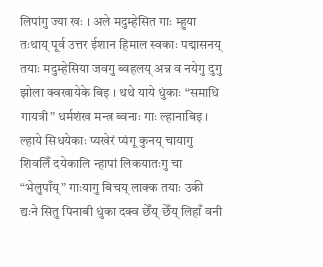लिपांगु ज्या खः । अले मदुम्हेसित गाः म्हुया तःथाय् पूर्व उत्तर ईशान हिमाल स्वकाः पद्मासनय् तयाः मदुम्हेसिया जवगु ब्वहलय् अन्न व नयेगु दुगु झोला क्वखायेके बिइ । थथे याये धुंकाः “समाधि गायत्री” धर्मशंख मन्त्र ब्वनाः गाः ल्हानाबिइ । ल्हाये सिधयेकाः प्यखेरं प्यंगू कुनय् चायागु शिवलिँ दयेकालि न्हापां लिकयातःगु चा “भेलुपाँय्” गाःयागु बिचय् लाक्क तयाः उकी द्यःने सितु पिनाबी धुंका दक्व छेँय् छेँय् लिहाँ वनी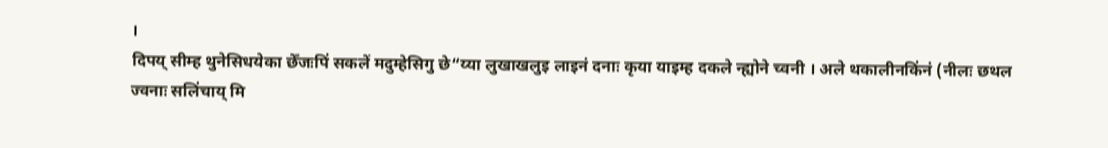।
दिपय् सीम्ह थुनेसिधयेका छेँजःपिं सकलें मदुम्हेसिगु छे“य्या लुखाखलुइ लाइनं दनाः कृया याइम्ह दकले न्ह्योने च्वनी । अले थकालीनकिंनं (नीलः छथल ज्वनाः सलिंचाय् मि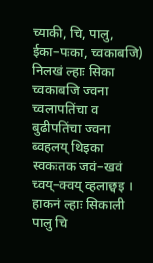च्याकी, चि, पालु, ईका–पःका, च्वकाबजि) निलखं ल्हाः सिका च्वकाबजि ज्वना च्वलापतिंचा व बुढीपतिंचा ज्वना ब्वहलय् थिइका स्वकःतक जवं–खवं च्वय्–क्वय् व्हलाछ्वइ । हाकनं ल्हाः सिकाली पालु चि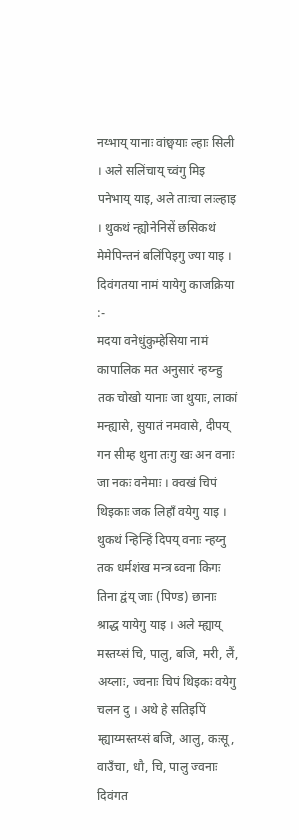नय्भाय् यानाः वांछ्वयाः ल्हाः सिली । अले सलिंचाय् च्वंगु मिइ पनेभाय् याइ, अले ताःचा लःल्हाइ । थुकथं न्ह्योनेनिसें छसिकथं मेमेपिन्तनं बलिंपिइगु ज्या याइ ।
दिवंगतया नामं यायेगु काजक्रिया :-
मदया वनेधुंकुम्हेसिया नामं कापालिक मत अनुसारं न्हय्न्हु तक चोखो यानाः जा थुयाः, लाकां मन्ह्यासे, सुयातं नमवासे, दीपय् गन सीम्ह थुना तःगु खः अन वनाः जा नकः वनेमाः । क्वखं चिपं थिइकाः जक लिहाँ वयेगु याइ । थुकथं न्हिन्हिं दिपय् वनाः न्हय्नु तक धर्मशंख मन्त्र ब्वना किगः तिना द्वंय् जाः (पिण्ड) छानाः श्राद्ध यायेगु याइ । अले म्ह्याय् मस्तय्सं चि, पालु, बजि, मरी, लैं, अय्लाः, ज्वनाः चिपं थिइकः वयेगु चलन दु । अथे हे सतिइपिं म्ह्याय्मस्तय्सं बजि, आलु, कःसू, वाउँचा, धौ, चि, पालु ज्वनाः दिवंगत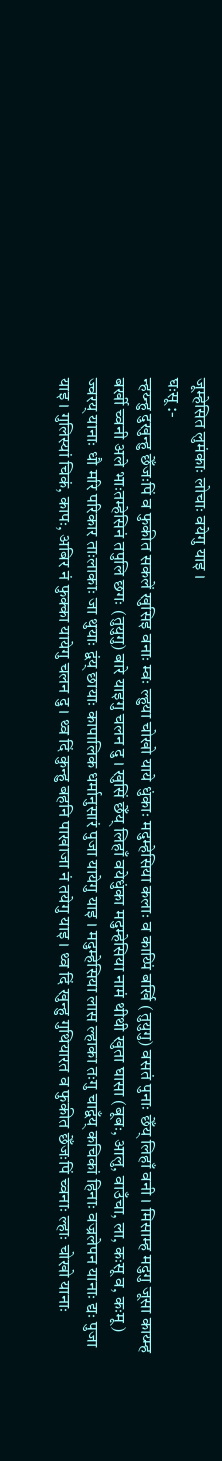जूम्हेसित लुमंकाः लोचाः वयेगु याइ ।
घःसू :-
न्हय्न्हु दुखुन्हु छेँजःपिं व फुकीत सकलें खुसिइ वनाः म्वः ल्हुया चोखो याये धुंकाः मदुम्हेसिया कलाः व काय्पिं बर्खि (तुयुगु) वसतं पुनाः छेँय् लिहाँ वनी । मिसाम्ह मदुगु जूसा काय्म्ह बर्खी च्वनी अले भाःतम्हेसिनं तपुलि छगः (तुयुगु) बारे याइगु चलन दु । खुसिं छेँय् लिहाँ वयेधुंका मदुम्हेसिया नामं थीथी खुता घासा (बूबः, आलु, वाउँचा, ला, कःसू व, कःमू) ज्वरय् यानाः धौ मरि परिकार ताःलाकाः जा थुयाः द्वंय् छायाः कापालिक धर्मानुसारं पुजा यायेगु याइ । मदुम्हेसिया लास ल्हाका तःगु चाद्वँय् कचिकां हिनाः वज्रलेपन यानाः द्यः पुजा याइ । गुलिस्यां चिकं, कापः, अबिर नं फुक्का यायेगु चलन दु । थ्व दिं कुन्हु बहनि पाखाजा नं तयेगु याइ । थ्व दिं खुन्हु गुथियारत व फुकीत छेँजःपिं च्वनाः ल्हाः चोखो यानाः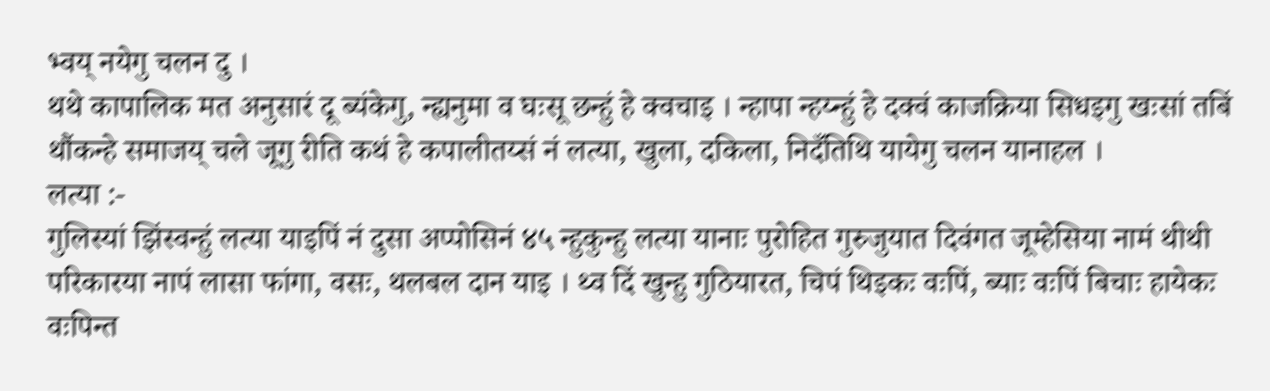भ्वय् नयेगु चलन दु ।
थथे कापालिक मत अनुसारं दू ब्यंकेगु, न्ह्यनुमा व घःसू छन्हुं हे क्वचाइ । न्हापा न्हय्न्हुं हे दक्वं काजक्रिया सिधइगु खःसां तबिं थौंकन्हे समाजय् चले जूगु रीति कथं हे कपालीतय्सं नं लत्या, खुला, दकिला, निदँतिथि यायेगु चलन यानाहल ।
लत्या :-
गुलिस्यां झिंस्वन्हुं लत्या याइपिं नं दुसा अप्पोसिनं ४५ न्हुकुन्हु लत्या यानाः पुरोहित गुरुजुयात दिवंगत जूम्हेसिया नामं थीथी परिकारया नापं लासा फांगा, वसः, थलबल दान याइ । थ्व दिं खुन्हु गुठियारत, चिपं थिइकः वःपिं, ब्याः वःपिं बिचाः हायेकः वःपिन्त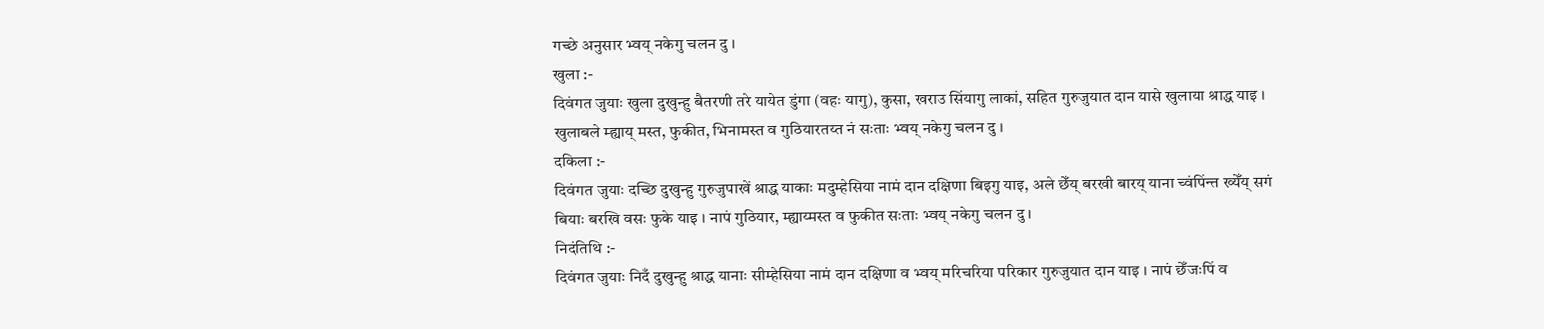गच्छे अनुसार भ्वय् नकेगु चलन दु ।
खुला :-
दिवंगत जुयाः खुला दुखुन्हु बैतरणी तरे यायेत डुंगा (वहः यागु), कुसा, खराउ सिंयागु लाकां, सहित गुरुजुयात दान यासे खुलाया श्राद्ध याइ । खुलाबले म्ह्याय् मस्त, फुकीत, भिनामस्त व गुठियारतय्त नं सःताः भ्वय् नकेगु चलन दु ।
दकिला :-
दिवंगत जुयाः दच्छि दुखुन्हु गुरुजुपाखें श्राद्ध याकाः मदुम्हेसिया नामं दान दक्षिणा बिइगु याइ, अले छेँय् बरखी बारय् याना च्वंपिंन्त ख्येँय् सगं बियाः बरखि वसः फुके याइ । नापं गुठियार, म्ह्याय्मस्त व फुकीत सःताः भ्वय् नकेगु चलन दु ।
निदंतिथि :-
दिवंगत जुयाः निदँ दुखुन्हु श्राद्ध यानाः सीम्हेसिया नामं दान दक्षिणा व भ्वय् मरिचरिया परिकार गुरुजुयात दान याइ । नापं छेँजःपिं व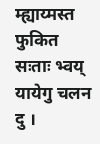म्ह्याय्मस्त फुकित सःताः भ्वय् यायेगु चलन दु ।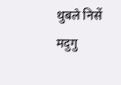थुबले निसें मदुगु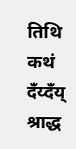तिथि कथं दँय्दँय् श्राद्ध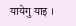यायेगु याइ ।